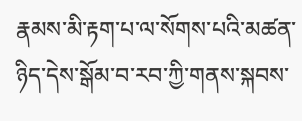རྣམས་མི་རྟག་པ་ལ་སོགས་པའི་མཚན་ཉིད་དེས་སྒོམ་བ་རབ་ཀྱི་གནས་སྐབས་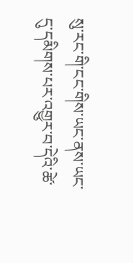སུ་རང་གི་ངང་གིས་ཡང་ནས་ཡང་དུ་དམིགས་པར་འགྱུར་བ་དེའི་ཚེ་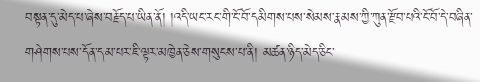བསྟན་དུ་མེད་པ་ཞེས་བརྗོད་པ་ཡིན་ནོ། །འདི་ཡང་རང་གི་ངོ་བོ་དམིགས་པས་སེམས་རྣམས་ཀྱི་ཀུན་རྫོབ་པའི་ངོ་བོ་དེ་བཞིན་གཤེགས་པས་དོན་དམ་པར་ཇི་ལྟར་མཁྱེན་ཅེས་གསུངས་པ་ནི། མཚན་ཉིད་མེད་ཅིང་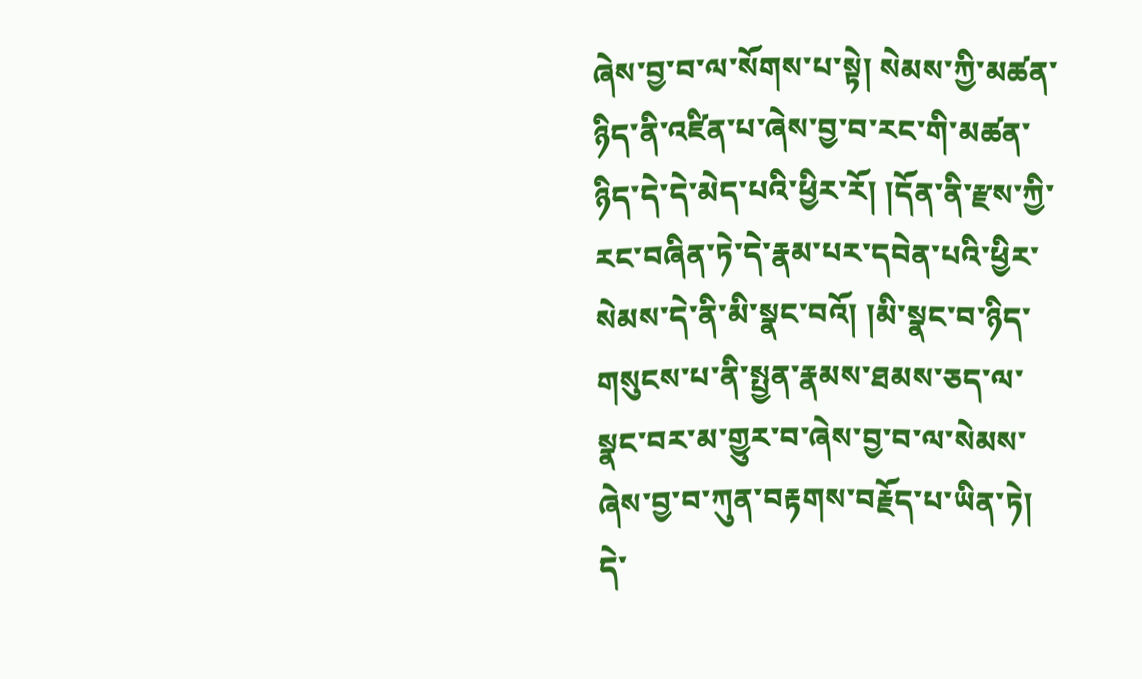ཞེས་བྱ་བ་ལ་སོགས་པ་སྟེ། སེམས་ཀྱི་མཚན་ཉིད་ནི་འཛིན་པ་ཞེས་བྱ་བ་རང་གི་མཚན་ཉིད་དེ་དེ་མེད་པའི་ཕྱིར་རོ། །དོན་ནི་རྫས་ཀྱི་རང་བཞིན་ཏེ་དེ་རྣམ་པར་དབེན་པའི་ཕྱིར་སེམས་དེ་ནི་མི་སྣང་བའོ། །མི་སྣང་བ་ཉིད་གསུངས་པ་ནི་སྤྱན་རྣམས་ཐམས་ཅད་ལ་སྣང་བར་མ་གྱུར་བ་ཞེས་བྱ་བ་ལ་སེམས་ཞེས་བྱ་བ་ཀུན་བརྟགས་བརྗོད་པ་ཡིན་ཏེ། དེ་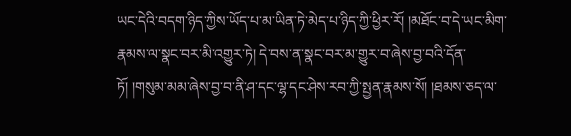ཡང་དེའི་བདག་ཉིད་ཀྱིས་ཡོད་པ་མ་ཡིན་ཏེ་མེད་པ་ཉིད་ཀྱི་ཕྱིར་རོ། །མཐོང་བ་དེ་ཡང་མིག་རྣམས་ལ་སྣང་བར་མི་འགྱུར་ཏེ། དེ་བས་ན་སྣང་བར་མ་གྱུར་བ་ཞེས་བྱ་བའི་དོན་ཏོ། །གསུམ་མམ་ཞེས་བྱ་བ་ནི་ཤ་དང་ལྷ་དང་ཤེས་རབ་ཀྱི་སྤྱན་རྣམས་སོ། །ཐམས་ཅད་ལ་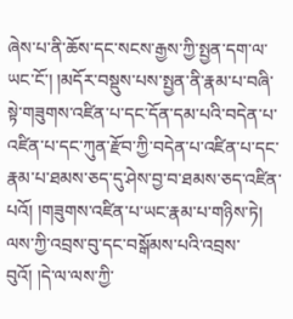ཞེས་པ་ནི་ཆོས་དང་སངས་རྒྱས་ཀྱི་སྤྱན་དག་ལ་ཡང་ངོ་། །མདོར་བསྡུས་པས་སྤྱན་ནི་རྣམ་པ་བཞི་སྟེ་གཟུགས་འཛིན་པ་དང་དོན་དམ་པའི་བདེན་པ་འཛིན་པ་དང་ཀུན་རྫོབ་ཀྱི་བདེན་པ་འཛིན་པ་དང་རྣམ་པ་ཐམས་ཅད་དུ་ཤེས་བྱ་བ་ཐམས་ཅད་འཛིན་པའོ། །གཟུགས་འཛིན་པ་ཡང་རྣམ་པ་གཉིས་ཏེ། ལས་ཀྱི་འབྲས་བུ་དང་བསྒོམས་པའི་འབྲས་བུའོ། །དེ་ལ་ལས་ཀྱི་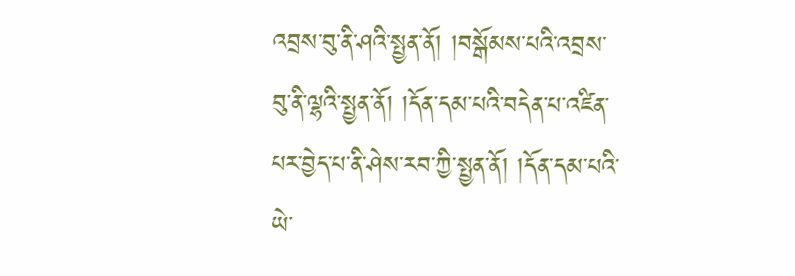འབྲས་བུ་ནི་ཤའི་སྤྱན་ནོ། །བསྒོམས་པའི་འབྲས་བུ་ནི་ལྷའི་སྤྱན་ནོ། །དོན་དམ་པའི་བདེན་པ་འཛིན་པར་བྱེད་པ་ནི་ཤེས་རབ་ཀྱི་སྤྱན་ནོ། །དོན་དམ་པའི་ཡེ་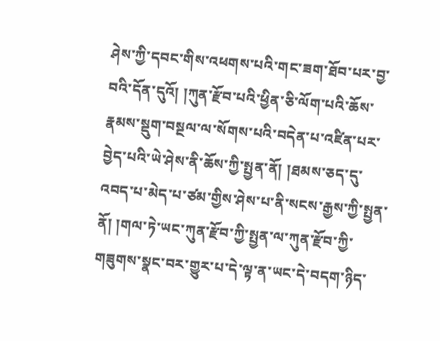ཤེས་ཀྱི་དབང་གིས་འཕགས་པའི་གང་ཟག་ཐོབ་པར་བྱ་བའི་དོན་དུའོ། །ཀུན་རྫོབ་པའི་ཕྱིན་ཅི་ལོག་པའི་ཆོས་རྣམས་སྡུག་བསྔལ་ལ་སོགས་པའི་བདེན་པ་འཛིན་པར་བྱེད་པའི་ཡེ་ཤེས་ནི་ཆོས་ཀྱི་སྤྱན་ནོ། །ཐམས་ཅད་དུ་འབད་པ་མེད་པ་ཙམ་གྱིས་ཤེས་པ་ནི་སངས་རྒྱས་ཀྱི་སྤྱན་ནོ། །གལ་ཏེ་ཡང་ཀུན་རྫོབ་ཀྱི་སྤྱན་ལ་ཀུན་རྫོབ་ཀྱི་གཟུགས་སྣང་བར་གྱུར་པ་དེ་ལྟ་ན་ཡང་དེ་བདག་ཉིད་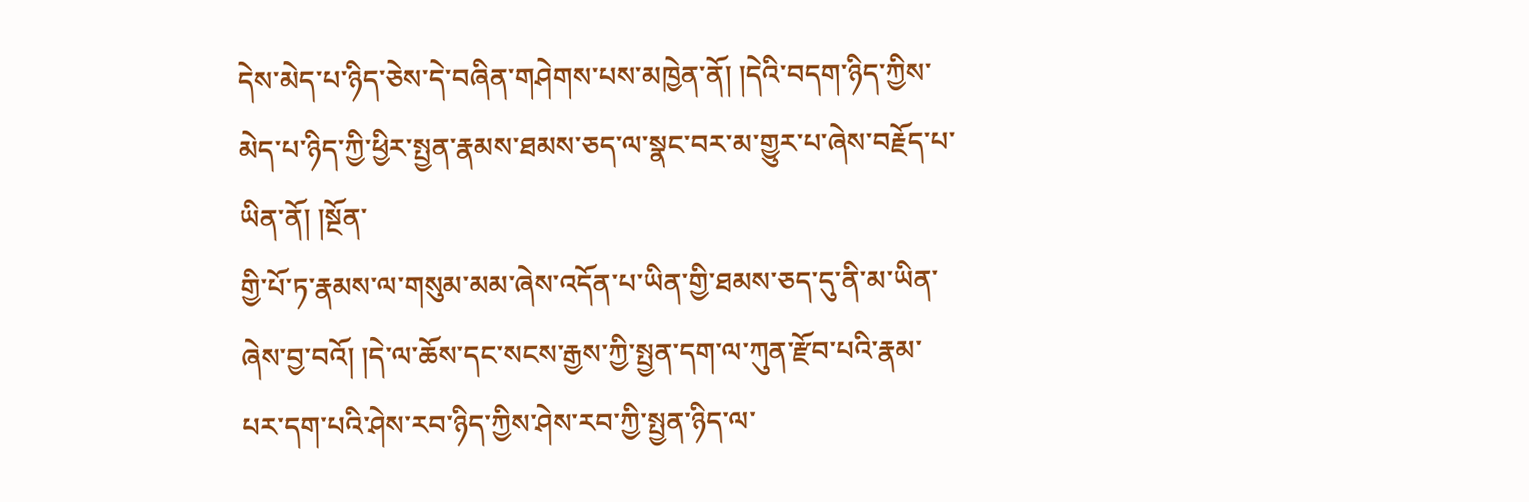དེས་མེད་པ་ཉིད་ཅེས་དེ་བཞིན་གཤེགས་པས་མཁྱེན་ནོ། །དེའི་བདག་ཉིད་ཀྱིས་མེད་པ་ཉིད་ཀྱི་ཕྱིར་སྤྱན་རྣམས་ཐམས་ཅད་ལ་སྣང་བར་མ་གྱུར་པ་ཞེས་བརྗོད་པ་ཡིན་ནོ། །སྔོན་
གྱི་པོ་ཏ་རྣམས་ལ་གསུམ་མམ་ཞེས་འདོན་པ་ཡིན་གྱི་ཐམས་ཅད་དུ་ནི་མ་ཡིན་ཞེས་བྱ་བའོ། །དེ་ལ་ཆོས་དང་སངས་རྒྱས་ཀྱི་སྤྱན་དག་ལ་ཀུན་རྫོབ་པའི་རྣམ་པར་དག་པའི་ཤེས་རབ་ཉིད་ཀྱིས་ཤེས་རབ་ཀྱི་སྤྱན་ཉིད་ལ་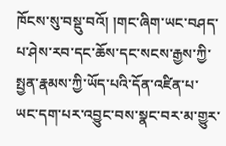ཁོངས་སུ་བསྡུ་བའོ། །གང་ཞིག་ཡང་བཤད་པ་ཤེས་རབ་དང་ཆོས་དང་སངས་རྒྱས་ཀྱི་སྤྱན་རྣམས་ཀྱི་ཡོད་པའི་དོན་འཛིན་པ་ཡང་དག་པར་འབྱུང་བས་སྣང་བར་མ་གྱུར་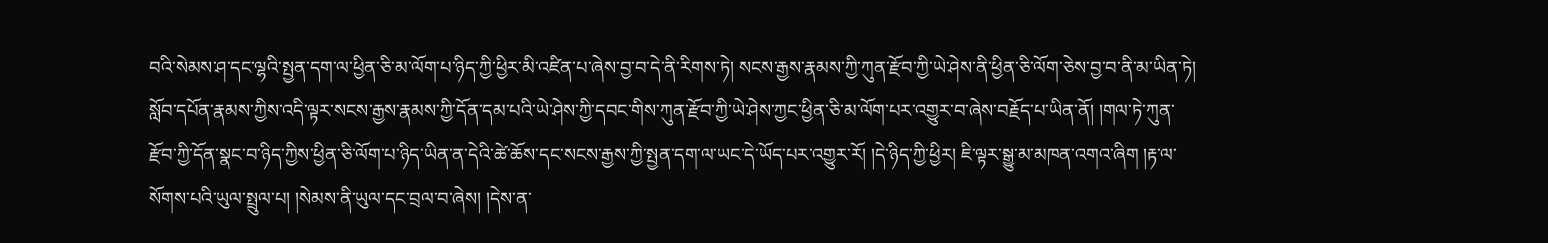བའི་སེམས་ཤ་དང་ལྷའི་སྤྱན་དག་ལ་ཕྱིན་ཅི་མ་ལོག་པ་ཉིད་ཀྱི་ཕྱིར་མི་འཛིན་པ་ཞེས་བྱ་བ་དེ་ནི་རིགས་ཏེ། སངས་རྒྱས་རྣམས་ཀྱི་ཀུན་རྫོབ་ཀྱི་ཡེ་ཤེས་ནི་ཕྱིན་ཅི་ལོག་ཅེས་བྱ་བ་ནི་མ་ཡིན་ཏེ། སློབ་དཔོན་རྣམས་ཀྱིས་འདི་ལྟར་སངས་རྒྱས་རྣམས་ཀྱི་དོན་དམ་པའི་ཡེ་ཤེས་ཀྱི་དབང་གིས་ཀུན་རྫོབ་ཀྱི་ཡེ་ཤེས་ཀྱང་ཕྱིན་ཅི་མ་ལོག་པར་འགྱུར་བ་ཞེས་བརྗོད་པ་ཡིན་ནོ། །གལ་ཏེ་ཀུན་རྫོབ་ཀྱི་དོན་སྣང་བ་ཉིད་ཀྱིས་ཕྱིན་ཅི་ལོག་པ་ཉིད་ཡིན་ན་དེའི་ཚེ་ཆོས་དང་སངས་རྒྱས་ཀྱི་སྤྱན་དག་ལ་ཡང་དེ་ཡོད་པར་འགྱུར་རོ། །དེ་ཉིད་ཀྱི་ཕྱིར། ཇི་ལྟར་སྒྱུ་མ་མཁན་འགའ་ཞིག །རྟ་ལ་སོགས་པའི་ཡུལ་སྤྲུལ་པ། །སེམས་ནི་ཡུལ་དང་བྲལ་བ་ཞེས། །དེས་ན་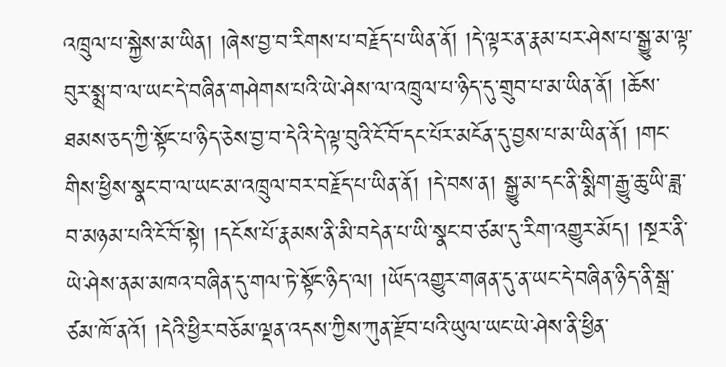འཁྲུལ་པ་སྐྱེས་མ་ཡིན། །ཞེས་བྱ་བ་རིགས་པ་བརྗོད་པ་ཡིན་ནོ། །དེ་ལྟར་ན་རྣམ་པར་ཤེས་པ་སྒྱུ་མ་ལྟ་བུར་སྨྲ་བ་ལ་ཡང་དེ་བཞིན་གཤེགས་པའི་ཡེ་ཤེས་ལ་འཁྲུལ་པ་ཉིད་དུ་གྲུབ་པ་མ་ཡིན་ནོ། །ཆོས་ཐམས་ཅད་ཀྱི་སྟོང་པ་ཉིད་ཅེས་བྱ་བ་དེའི་དེ་ལྟ་བུའི་ངོ་བོ་དང་པོར་མངོན་དུ་བྱས་པ་མ་ཡིན་ནོ། །གང་གིས་ཕྱིས་སྣང་བ་ལ་ཡང་མ་འཁྲུལ་བར་བརྗོད་པ་ཡིན་ནོ། །དེ་བས་ན། སྒྱུ་མ་དང་ནི་སྨིག་རྒྱུ་ཆུ་ཡི་ཟླ་བ་མཉམ་པའི་ངོ་བོ་སྟེ། །དངོས་པོ་རྣམས་ནི་མི་བདེན་པ་ཡི་སྣང་བ་ཙམ་དུ་རིག་འགྱུར་མོད། །སྔར་ནི་ཡེ་ཤེས་ནམ་མཁའ་བཞིན་དུ་གལ་ཏེ་སྟོང་ཉིད་ལ། །ཡོད་འགྱུར་གཞན་དུ་ན་ཡང་དེ་བཞིན་ཉིད་ནི་སྒྲ་ཙམ་ཁོ་ནའོ། །དེའི་ཕྱིར་བཅོམ་ལྡན་འདས་ཀྱིས་ཀུན་རྫོབ་པའི་ཡུལ་ཡང་ཡེ་ཤེས་ནི་ཕྱིན་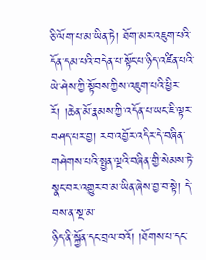ཅི་ལོག་པ་མ་ཡིན་ཏེ། ཐོག་མར་འཇུག་པའི་དོན་དམ་པའི་བདེན་པ་སྟོང་པ་ཉིད་འཛིན་པའི་ཡེ་ཤེས་ཀྱི་སྟོབས་ཀྱིས་འཇུག་པའི་ཕྱིར་རོ། །ཆེན་མོ་རྣམས་ཀྱི་འདོན་པ་ཡང་ཇི་ལྟར་བཤད་པར་བྱ། རབ་འབྱོར་འདིར་དེ་བཞིན་གཤེགས་པའི་སྤྱན་ལྔའི་བཞིན་གྱི་སེམས་ཏེ་སྣང་བར་འགྱུར་བ་མ་ཡིན་ཞེས་བྱ་བ་སྟེ། དེ་བས་ན་སྔ་མ་
ཉིད་ནི་སྐྱོན་དང་བྲལ་བའོ། །ཐོགས་པ་དང་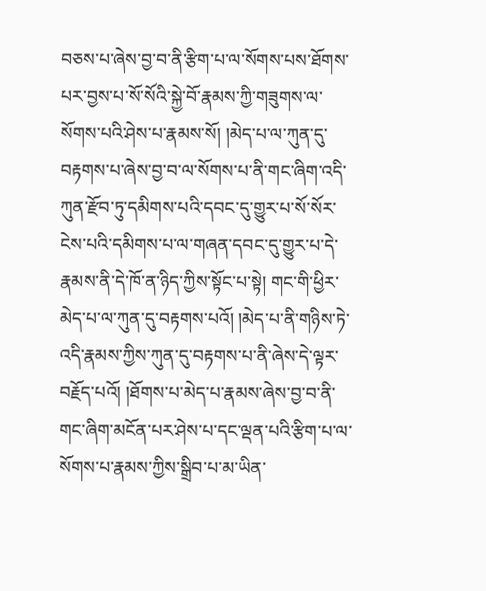བཅས་པ་ཞེས་བྱ་བ་ནི་རྩིག་པ་ལ་སོགས་པས་ཐོགས་པར་བྱས་པ་སོ་སོའི་སྐྱེ་བོ་རྣམས་ཀྱི་གཟུགས་ལ་སོགས་པའི་ཤེས་པ་རྣམས་སོ། །མེད་པ་ལ་ཀུན་དུ་བརྟགས་པ་ཞེས་བྱ་བ་ལ་སོགས་པ་ནི་གང་ཞིག་འདི་ཀུན་རྫོབ་ཏུ་དམིགས་པའི་དབང་དུ་གྱུར་པ་སོ་སོར་ངེས་པའི་དམིགས་པ་ལ་གཞན་དབང་དུ་གྱུར་པ་དེ་རྣམས་ནི་དེ་ཁོ་ན་ཉིད་ཀྱིས་སྟོང་པ་སྟེ། གང་གི་ཕྱིར་མེད་པ་ལ་ཀུན་དུ་བརྟགས་པའོ། །མེད་པ་ནི་གཉིས་ཏེ་འདི་རྣམས་ཀྱིས་ཀུན་དུ་བརྟགས་པ་ནི་ཞེས་དེ་ལྟར་བརྗོད་པའོ། །ཐོགས་པ་མེད་པ་རྣམས་ཞེས་བྱ་བ་ནི་གང་ཞིག་མངོན་པར་ཤེས་པ་དང་ལྡན་པའི་རྩིག་པ་ལ་སོགས་པ་རྣམས་ཀྱིས་སྒྲིབ་པ་མ་ཡིན་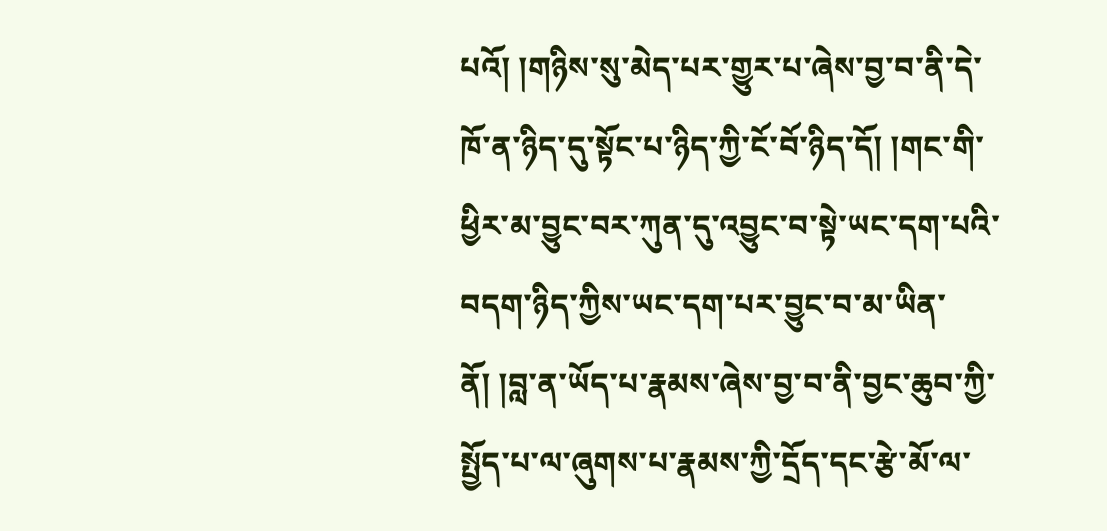པའོ། །གཉིས་སུ་མེད་པར་གྱུར་པ་ཞེས་བྱ་བ་ནི་དེ་ཁོ་ན་ཉིད་དུ་སྟོང་པ་ཉིད་ཀྱི་ངོ་བོ་ཉིད་དོ། །གང་གི་ཕྱིར་མ་བྱུང་བར་ཀུན་དུ་འབྱུང་བ་སྟེ་ཡང་དག་པའི་བདག་ཉིད་ཀྱིས་ཡང་དག་པར་བྱུང་བ་མ་ཡིན་ནོ། །བླ་ན་ཡོད་པ་རྣམས་ཞེས་བྱ་བ་ནི་བྱང་ཆུབ་ཀྱི་སྤྱོད་པ་ལ་ཞུགས་པ་རྣམས་ཀྱི་དྲོད་དང་རྩེ་མོ་ལ་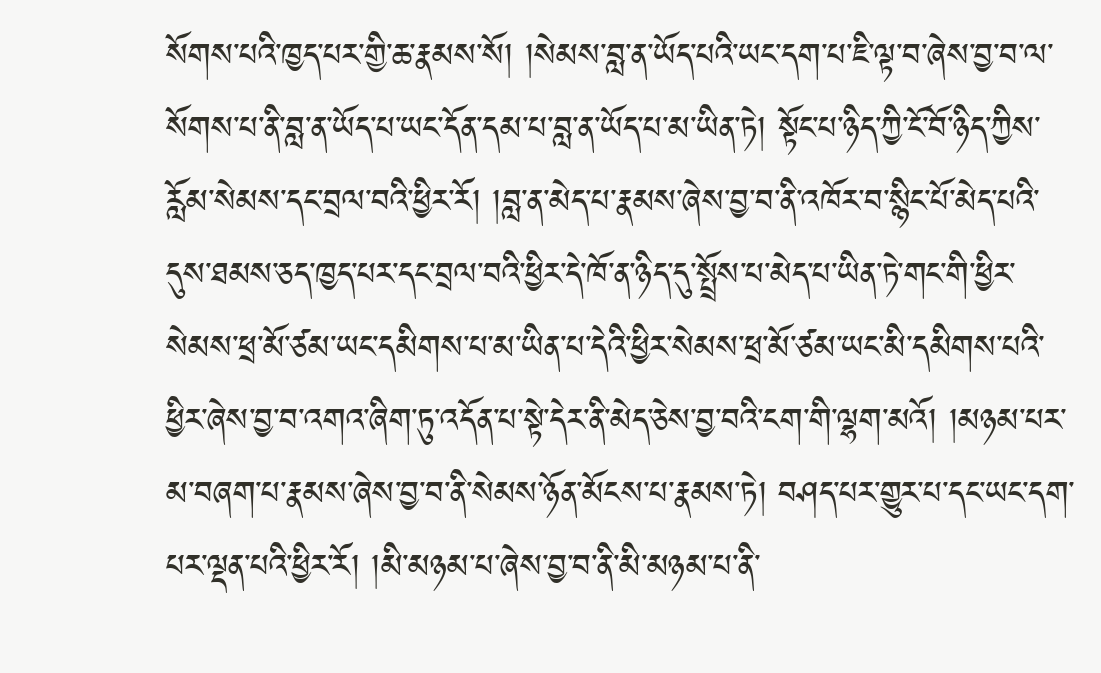སོགས་པའི་ཁྱད་པར་གྱི་ཆ་རྣམས་སོ། །སེམས་བླ་ན་ཡོད་པའི་ཡང་དག་པ་ཇི་ལྟ་བ་ཞེས་བྱ་བ་ལ་སོགས་པ་ནི་བླ་ན་ཡོད་པ་ཡང་དོན་དམ་པ་བླ་ན་ཡོད་པ་མ་ཡིན་ཏེ། སྟོང་པ་ཉིད་ཀྱི་ངོ་བོ་ཉིད་ཀྱིས་རློམ་སེམས་དང་བྲལ་བའི་ཕྱིར་རོ། །བླ་ན་མེད་པ་རྣམས་ཞེས་བྱ་བ་ནི་འཁོར་བ་སྙིང་པོ་མེད་པའི་དུས་ཐམས་ཅད་ཁྱད་པར་དང་བྲལ་བའི་ཕྱིར་དེ་ཁོ་ན་ཉིད་དུ་སྤྲོས་པ་མེད་པ་ཡིན་ཏེ་གང་གི་ཕྱིར་སེམས་ཕྲ་མོ་ཙམ་ཡང་དམིགས་པ་མ་ཡིན་པ་དེའི་ཕྱིར་སེམས་ཕྲ་མོ་ཙམ་ཡང་མི་དམིགས་པའི་ཕྱིར་ཞེས་བྱ་བ་འགའ་ཞིག་ཏུ་འདོན་པ་སྟེ་དེར་ནི་མེད་ཅེས་བྱ་བའི་ངག་གི་ལྷག་མའོ། །མཉམ་པར་མ་བཞག་པ་རྣམས་ཞེས་བྱ་བ་ནི་སེམས་ཉོན་མོངས་པ་རྣམས་ཏེ། བཤད་པར་གྱུར་པ་དང་ཡང་དག་པར་ལྡན་པའི་ཕྱིར་རོ། །མི་མཉམ་པ་ཞེས་བྱ་བ་ནི་མི་མཉམ་པ་ནི་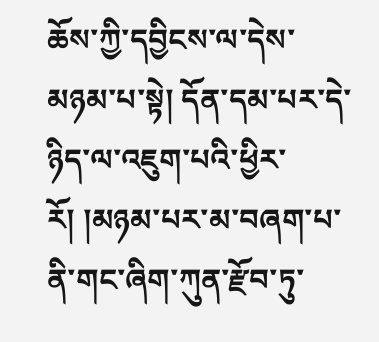ཆོས་ཀྱི་དབྱིངས་ལ་དེས་མཉམ་པ་སྟེ། དོན་དམ་པར་དེ་ཉིད་ལ་འཇུག་པའི་ཕྱིར་རོ། །མཉམ་པར་མ་བཞག་པ་ནི་གང་ཞིག་ཀུན་རྫོབ་ཏུ་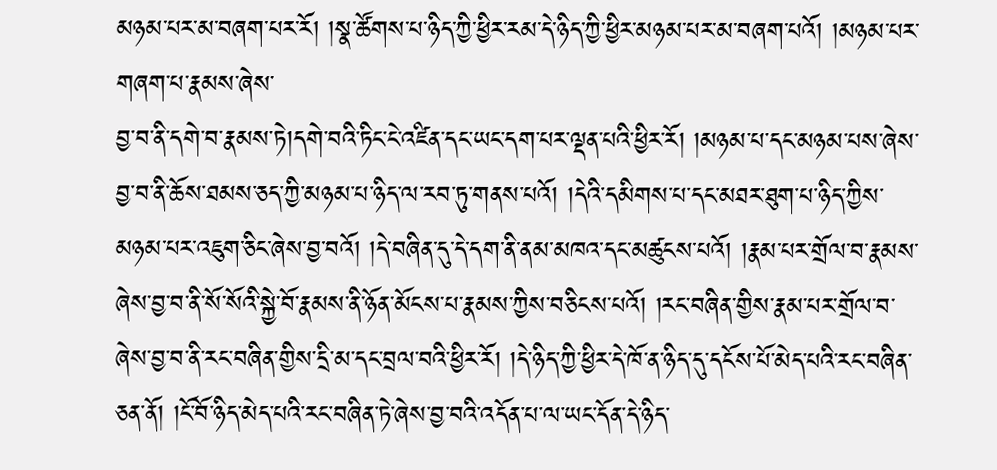མཉམ་པར་མ་བཞག་པར་རོ། །སྣ་ཚོགས་པ་ཉིད་ཀྱི་ཕྱིར་རམ་དེ་ཉིད་ཀྱི་ཕྱིར་མཉམ་པར་མ་བཞག་པའོ། །མཉམ་པར་གཞག་པ་རྣམས་ཞེས་
བྱ་བ་ནི་དགེ་བ་རྣམས་ཏེ།དགེ་བའི་ཏིང་ངེ་འཛིན་དང་ཡང་དག་པར་ལྡན་པའི་ཕྱིར་རོ། །མཉམ་པ་དང་མཉམ་པས་ཞེས་བྱ་བ་ནི་ཆོས་ཐམས་ཅད་ཀྱི་མཉམ་པ་ཉིད་ལ་རབ་ཏུ་གནས་པའོ། །དེའི་དམིགས་པ་དང་མཐར་ཐུག་པ་ཉིད་ཀྱིས་མཉམ་པར་འཇུག་ཅིང་ཞེས་བྱ་བའོ། །དེ་བཞིན་དུ་དེ་དག་ནི་ནམ་མཁའ་དང་མཚུངས་པའོ། །རྣམ་པར་གྲོལ་བ་རྣམས་ཞེས་བྱ་བ་ནི་སོ་སོའི་སྐྱེ་བོ་རྣམས་ནི་ཉོན་མོངས་པ་རྣམས་ཀྱིས་བཅིངས་པའོ། །རང་བཞིན་གྱིས་རྣམ་པར་གྲོལ་བ་ཞེས་བྱ་བ་ནི་རང་བཞིན་གྱིས་དྲི་མ་དང་བྲལ་བའི་ཕྱིར་རོ། །དེ་ཉིད་ཀྱི་ཕྱིར་དེ་ཁོ་ན་ཉིད་དུ་དངོས་པོ་མེད་པའི་རང་བཞིན་ཅན་ནོ། །ངོ་བོ་ཉིད་མེད་པའི་རང་བཞིན་ཏེ་ཞེས་བྱ་བའི་འདོན་པ་ལ་ཡང་དོན་དེ་ཉིད་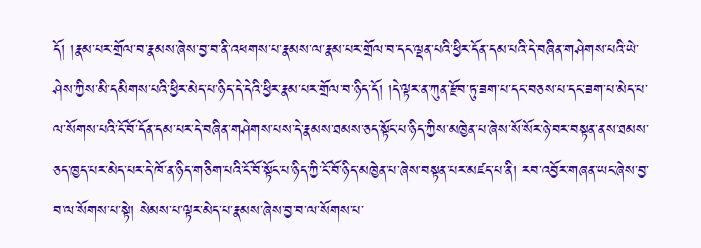དོ། །རྣམ་པར་གྲོལ་བ་རྣམས་ཞེས་བྱ་བ་ནི་འཕགས་པ་རྣམས་ལ་རྣམ་པར་གྲོལ་བ་དང་ལྡན་པའི་ཕྱིར་དོན་དམ་པའི་དེ་བཞིན་གཤེགས་པའི་ཡེ་ཤེས་ཀྱིས་མི་དམིགས་པའི་ཕྱིར་མེད་པ་ཉིད་དེ་དེའི་ཕྱིར་རྣམ་པར་གྲོལ་བ་ཉིད་དོ། །དེ་ལྟར་ན་ཀུན་རྫོབ་ཏུ་ཟག་པ་དང་བཅས་པ་དང་ཟག་པ་མེད་པ་ལ་སོགས་པའི་ངོ་བོ་དོན་དམ་པར་དེ་བཞིན་གཤེགས་པས་དེ་རྣམས་ཐམས་ཅད་སྟོང་པ་ཉིད་ཀྱིས་མཁྱེན་པ་ཞེས་སོ་སོར་ཉེ་བར་བསྟན་ནས་ཐམས་ཅད་ཁྱད་པར་མེད་པར་དེ་ཁོ་ན་ཉིད་གཅིག་པའི་ངོ་བོ་སྟོང་པ་ཉིད་ཀྱི་ངོ་བོ་ཉིད་མཁྱེན་པ་ཞེས་བསྟན་པར་མཛད་པ་ནི། རབ་འབྱོར་གཞན་ཡང་ཞེས་བྱ་བ་ལ་སོགས་པ་སྟེ། སེམས་པ་ལྟར་མེད་པ་རྣམས་ཞེས་བྱ་བ་ལ་སོགས་པ་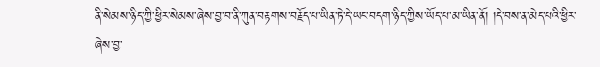ནི་སེམས་ཉིད་ཀྱི་ཕྱིར་སེམས་ཞེས་བྱ་བ་ནི་ཀུན་བརྟགས་བརྗོད་པ་ཡིན་ཏེ་དེ་ཡང་བདག་ཉིད་ཀྱིས་ཡོད་པ་མ་ཡིན་ནོ། །དེ་བས་ན་མེད་པའི་ཕྱིར་ཞེས་བྱ་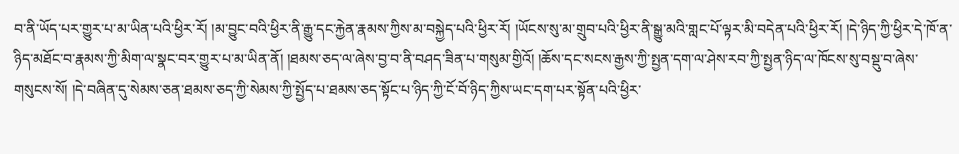བ་ནི་ཡོད་པར་གྱུར་པ་མ་ཡིན་པའི་ཕྱིར་རོ། །མ་བྱུང་བའི་ཕྱིར་ནི་རྒྱུ་དང་རྐྱེན་རྣམས་ཀྱིས་མ་བསྐྱེད་པའི་ཕྱིར་རོ། །ཡོངས་སུ་མ་གྲུབ་པའི་ཕྱིར་ནི་སྒྱུ་མའི་གླང་པོ་ལྟར་མི་བདེན་པའི་ཕྱིར་རོ། །དེ་ཉིད་ཀྱི་ཕྱིར་དེ་ཁོ་ན་ཉིད་མཐོང་བ་རྣམས་ཀྱི་མིག་ལ་སྣང་བར་གྱུར་པ་མ་ཡིན་ནོ། །ཐམས་ཅད་ལ་ཞེས་བྱ་བ་ནི་བཤད་ཟིན་པ་གསུམ་གྱིའོ། །ཆོས་དང་སངས་རྒྱས་ཀྱི་སྤྱན་དག་ལ་ཤེས་རབ་ཀྱི་སྤྱན་ཉིད་ལ་ཁོངས་སུ་བསྡུ་བ་ཞེས་གསུངས་སོ། །དེ་བཞིན་དུ་སེམས་ཅན་ཐམས་ཅད་ཀྱི་སེམས་ཀྱི་སྤྱོད་པ་ཐམས་ཅད་སྟོང་པ་ཉིད་ཀྱི་ངོ་བོ་ཉིད་ཀྱིས་ཡང་དག་པར་སྟོན་པའི་ཕྱིར་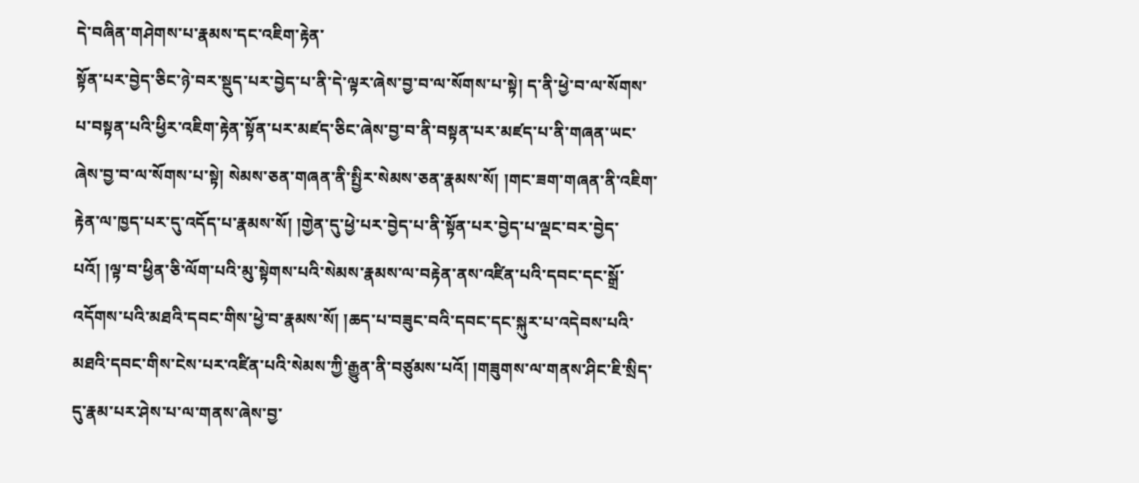དེ་བཞིན་གཤེགས་པ་རྣམས་དང་འཇིག་རྟེན་
སྟོན་པར་བྱེད་ཅིང་ཉེ་བར་སྡུད་པར་བྱེད་པ་ནི་དེ་ལྟར་ཞེས་བྱ་བ་ལ་སོགས་པ་སྟེ། ད་ནི་ཕྱེ་བ་ལ་སོགས་པ་བསྟན་པའི་ཕྱིར་འཇིག་རྟེན་སྟོན་པར་མཛད་ཅིང་ཞེས་བྱ་བ་ནི་བསྟན་པར་མཛད་པ་ནི་གཞན་ཡང་ཞེས་བྱ་བ་ལ་སོགས་པ་སྟེ། སེམས་ཅན་གཞན་ནི་སྤྱིར་སེམས་ཅན་རྣམས་སོ། །གང་ཟག་གཞན་ནི་འཇིག་རྟེན་ལ་ཁྱད་པར་དུ་འདོད་པ་རྣམས་སོ། །གྱེན་དུ་ཕྱེ་པར་བྱེད་པ་ནི་སྟོན་པར་བྱེད་པ་ལྡང་བར་བྱེད་པའོ། །ལྟ་བ་ཕྱིན་ཅི་ལོག་པའི་མུ་སྟེགས་པའི་སེམས་རྣམས་ལ་བརྟེན་ནས་འཛིན་པའི་དབང་དང་སྒྲོ་འདོགས་པའི་མཐའི་དབང་གིས་ཕྱེ་བ་རྣམས་སོ། །ཆད་པ་བཟུང་བའི་དབང་དང་སྐུར་པ་འདེབས་པའི་མཐའི་དབང་གིས་ངེས་པར་འཛིན་པའི་སེམས་ཀྱི་རྒྱུན་ནི་བཙུམས་པའོ། །གཟུགས་ལ་གནས་ཤིང་ཇི་སྲིད་དུ་རྣམ་པར་ཤེས་པ་ལ་གནས་ཞེས་བྱ་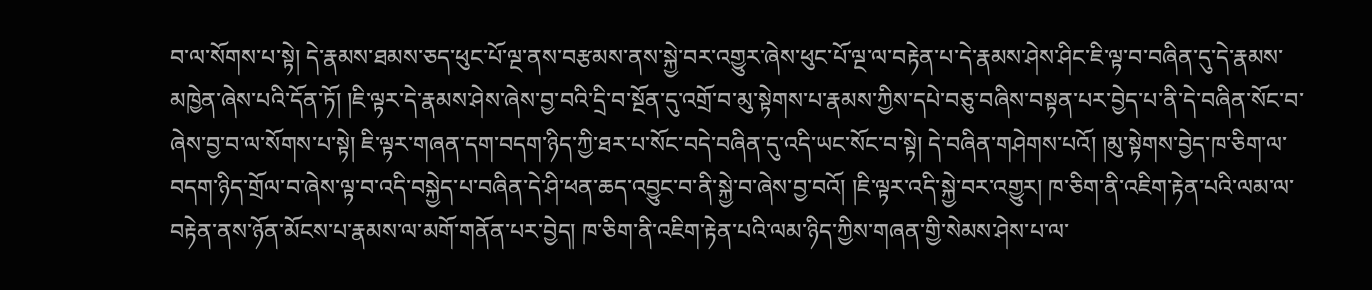བ་ལ་སོགས་པ་སྟེ། དེ་རྣམས་ཐམས་ཅད་ཕུང་པོ་ལྔ་ནས་བརྩམས་ནས་སྐྱེ་བར་འགྱུར་ཞེས་ཕུང་པོ་ལྔ་ལ་བརྟེན་པ་དེ་རྣམས་ཤེས་ཤིང་ཇི་ལྟ་བ་བཞིན་དུ་དེ་རྣམས་མཁྱེན་ཞེས་པའི་དོན་ཏོ། །ཇི་ལྟར་དེ་རྣམས་ཤེས་ཞེས་བྱ་བའི་དྲི་བ་སྔོན་དུ་འགྲོ་བ་མུ་སྟེགས་པ་རྣམས་ཀྱིས་དཔེ་བཅུ་བཞིས་བསྟན་པར་བྱེད་པ་ནི་དེ་བཞིན་སོང་བ་ཞེས་བྱ་བ་ལ་སོགས་པ་སྟེ། ཇི་ལྟར་གཞན་དག་བདག་ཉིད་ཀྱི་ཐར་པ་སོང་བདེ་བཞིན་དུ་འདི་ཡང་སོང་བ་སྟེ། དེ་བཞིན་གཤེགས་པའོ། །མུ་སྟེགས་བྱེད་ཁ་ཅིག་ལ་བདག་ཉིད་གྲོལ་བ་ཞེས་ལྟ་བ་འདི་བསྐྱེད་པ་བཞིན་དེ་ཤི་ཕན་ཆད་འབྱུང་བ་ནི་སྐྱེ་བ་ཞེས་བྱ་བའོ། །ཇི་ལྟར་འདི་སྐྱེ་བར་འགྱུར། ཁ་ཅིག་ནི་འཇིག་རྟེན་པའི་ལམ་ལ་བརྟེན་ནས་ཉོན་མོངས་པ་རྣམས་ལ་མགོ་གནོན་པར་བྱེད། ཁ་ཅིག་ནི་འཇིག་རྟེན་པའི་ལམ་ཉིད་ཀྱིས་གཞན་གྱི་སེམས་ཤེས་པ་ལ་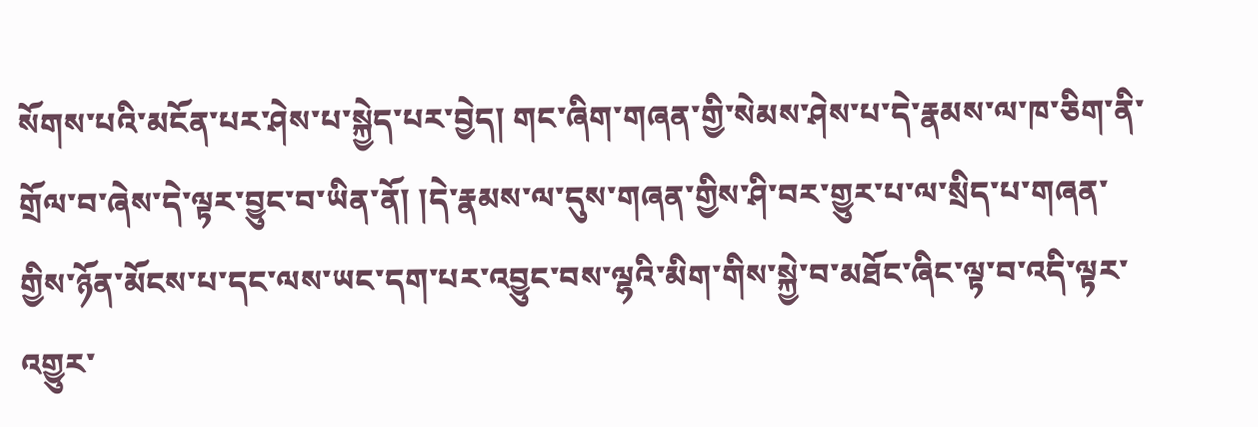སོགས་པའི་མངོན་པར་ཤེས་པ་སྐྱེད་པར་བྱེད། གང་ཞིག་གཞན་གྱི་སེམས་ཤེས་པ་དེ་རྣམས་ལ་ཁ་ཅིག་ནི་གྲོལ་བ་ཞེས་དེ་ལྟར་བྱུང་བ་ཡིན་ནོ། །དེ་རྣམས་ལ་དུས་གཞན་གྱིས་ཤི་བར་གྱུར་པ་ལ་སྲིད་པ་གཞན་གྱིས་ཉོན་མོངས་པ་དང་ལས་ཡང་དག་པར་འབྱུང་བས་ལྷའི་མིག་གིས་སྐྱེ་བ་མཐོང་ཞིང་ལྟ་བ་འདི་ལྟར་འགྱུར་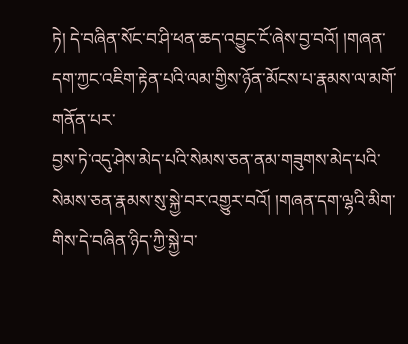ཏེ། དེ་བཞིན་སོང་བ་ཤི་ཕན་ཆད་འབྱུང་ངོ་ཞེས་བྱ་བའོ། །གཞན་དག་ཀྱང་འཇིག་རྟེན་པའི་ལམ་གྱིས་ཉོན་མོངས་པ་རྣམས་ལ་མགོ་གནོན་པར་
བྱས་ཏེ་འདུ་ཤེས་མེད་པའི་སེམས་ཅན་ནམ་གཟུགས་མེད་པའི་སེམས་ཅན་རྣམས་སུ་སྐྱེ་བར་འགྱུར་བའོ། །གཞན་དག་ལྷའི་མིག་གིས་དེ་བཞིན་ཉིད་ཀྱི་སྐྱེ་བ་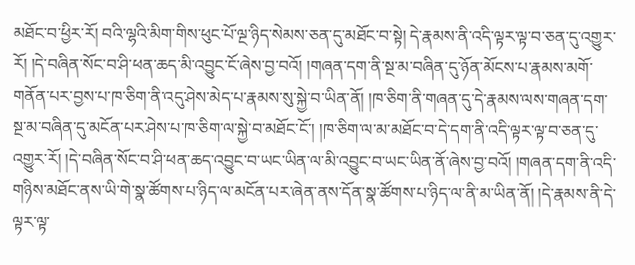མཐོང་བ་ཕྱིར་རོ། བའི་ལྷའི་མིག་གིས་ཕུང་པོ་ལྔ་ཉིད་སེམས་ཅན་དུ་མཐོང་བ་སྟེ། དེ་རྣམས་ནི་འདི་ལྟར་ལྟ་བ་ཅན་དུ་འགྱུར་རོ། །དེ་བཞིན་སོང་བ་ཤི་ཕན་ཆད་མི་འབྱུང་ངོ་ཞེས་བྱ་བའོ། །གཞན་དག་ནི་སྔ་མ་བཞིན་དུ་ཉོན་མོངས་པ་རྣམས་མགོ་གནོན་པར་བྱས་པ་ཁ་ཅིག་ནི་འདུ་ཤེས་མེད་པ་རྣམས་སུ་སྐྱེ་བ་ཡིན་ནོ། །ཁ་ཅིག་ནི་གཞན་དུ་དེ་རྣམས་ལས་གཞན་དག་སྔ་མ་བཞིན་དུ་མངོན་པར་ཤེས་པ་ཁ་ཅིག་ལ་སྐྱེ་བ་མཐོང་ངོ་། །ཁ་ཅིག་ལ་མ་མཐོང་བ་དེ་དག་ནི་འདི་ལྟར་ལྟ་བ་ཅན་དུ་འགྱུར་རོ། །དེ་བཞིན་སོང་བ་ཤི་ཕན་ཆད་འབྱུང་བ་ཡང་ཡིན་ལ་མི་འབྱུང་བ་ཡང་ཡིན་ནོ་ཞེས་བྱ་བའོ། །གཞན་དག་ནི་འདི་གཉིས་མཐོང་ནས་ཡི་གེ་སྣ་ཚོགས་པ་ཉིད་ལ་མངོན་པར་ཞེན་ནས་དོན་སྣ་ཚོགས་པ་ཉིད་ལ་ནི་མ་ཡིན་ནོ། །དེ་རྣམས་ནི་དེ་ལྟར་ལྟ་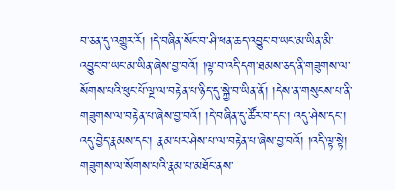བ་ཅན་དུ་འགྱུར་རོ། །དེ་བཞིན་སོང་བ་ཤི་ཕན་ཆད་འབྱུང་བ་ཡང་མ་ཡིན་མི་འབྱུང་བ་ཡང་མ་ཡིན་ཞེས་བྱ་བའོ། །ལྟ་བ་འདི་དག་ཐམས་ཅད་ནི་གཟུགས་ལ་སོགས་པའི་ཕུང་པོ་ལྔ་ལ་བརྟེན་པ་ཉིད་དུ་སྐྱེ་བ་ཡིན་ནོ། །དེས་ན་གསུངས་པ་ནི་གཟུགས་ལ་བརྟེན་པ་ཞེས་བྱ་བའོ། །དེ་བཞིན་དུ་ཚོར་བ་དང་། འདུ་ཤེས་དང་། འདུ་བྱེད་རྣམས་དང་། རྣམ་པར་ཤེས་པ་ལ་བརྟེན་པ་ཞེས་བྱ་བའོ། །འདི་ལྟ་སྟེ། གཟུགས་ལ་སོགས་པའི་རྣམ་པ་མཐོང་ནས་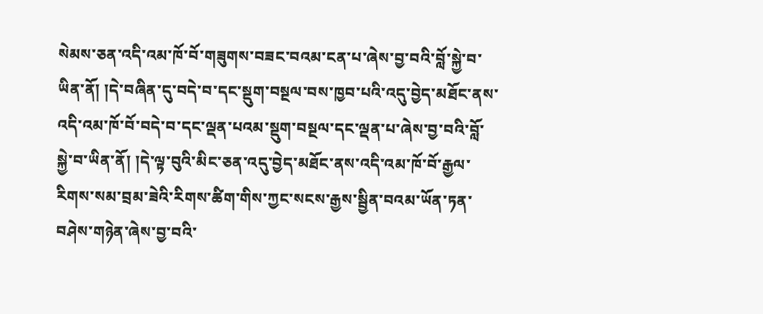སེམས་ཅན་འདི་འམ་ཁོ་བོ་གཟུགས་བཟང་བའམ་ངན་པ་ཞེས་བྱ་བའི་བློ་སྐྱེ་བ་ཡིན་ནོ། །དེ་བཞིན་དུ་བདེ་བ་དང་སྡུག་བསྔལ་བས་ཁྱབ་པའི་འདུ་བྱེད་མཐོང་ནས་འདི་འམ་ཁོ་བོ་བདེ་བ་དང་ལྡན་པའམ་སྡུག་བསྔལ་དང་ལྡན་པ་ཞེས་བྱ་བའི་བློ་སྐྱེ་བ་ཡིན་ནོ། །དེ་ལྟ་བུའི་མིང་ཅན་འདུ་བྱེད་མཐོང་ནས་འདི་འམ་ཁོ་བོ་རྒྱལ་རིགས་སམ་བྲམ་ཟེའི་རིགས་ཚིག་གིས་ཀྱང་སངས་རྒྱས་སྦྱིན་བའམ་ཡོན་ཏན་བཤེས་གཉེན་ཞེས་བྱ་བའི་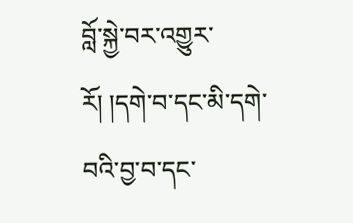བློ་སྐྱེ་བར་འགྱུར་རོ། །དགེ་བ་དང་མི་དགེ་བའི་བྱ་བ་དང་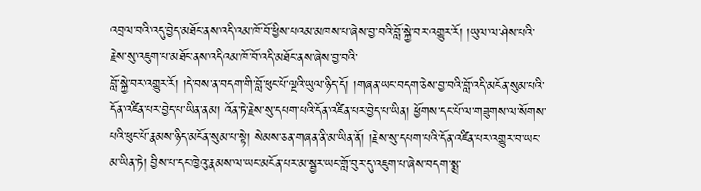འབྲལ་བའི་འདུ་བྱེད་མཐོང་ནས་འདི་འམ་ཁོ་བོ་ཕྱིས་པའམ་མཁས་པ་ཞེས་བྱ་བའི་བློ་སྐྱེ་བར་འགྱུར་རོ། །ཡུལ་ལ་ཤེས་པའི་རྗེས་སུ་འཇུག་པ་མཐོང་ནས་འདིའམ་ཁོ་བོ་འདི་མཐོང་ནས་ཞེས་བྱ་བའི་
བློ་སྐྱེ་བར་འགྱུར་རོ། །དེ་བས་ན་བདག་གི་བློ་ཕུང་པོ་ལྔའི་ཡུལ་ཉིད་དོ། །གཞན་ཡང་བདག་ཅེས་བྱ་བའི་བློ་འདི་མངོན་སུམ་པའི་དོན་འཛིན་པར་བྱེད་པ་ཡིན་ནམ། འོན་ཏེ་རྗེས་སུ་དཔག་པའི་དོན་འཛིན་པར་བྱེད་པ་ཡིན། ཕྱོགས་དང་པོ་ལ་གཟུགས་ལ་སོགས་པའི་ཕུང་པོ་རྣམས་ཉིད་མངོན་སུམ་པ་སྟེ། སེམས་ཅན་གཞན་ནི་མ་ཡིན་ནོ། །རྗེས་སུ་དཔག་པའི་དོན་འཛིན་པར་འགྱུར་བ་ཡང་མ་ཡིན་ཏེ། བྱིས་པ་དང་ཁྱེའུ་རྣམས་ལ་ཡང་མངོན་པར་མ་སྦྱར་ཡང་གློ་བུར་དུ་འཇུག་པ་ཞེས་བདག་སྨྲ་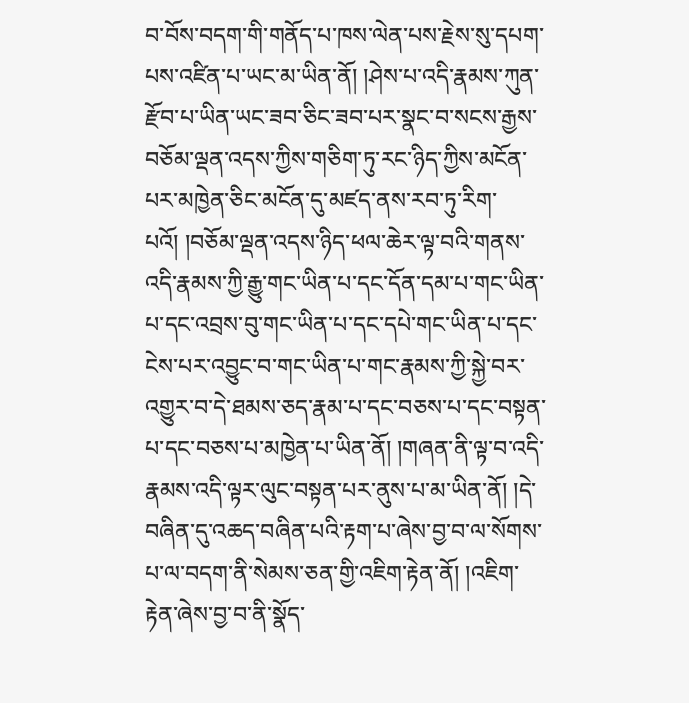བ་བོས་བདག་གི་གནོད་པ་ཁས་ལེན་པས་རྗེས་སུ་དཔག་པས་འཛིན་པ་ཡང་མ་ཡིན་ནོ། །ཤེས་པ་འདི་རྣམས་ཀུན་རྫོབ་པ་ཡིན་ཡང་ཟབ་ཅིང་ཟབ་པར་སྣང་བ་སངས་རྒྱས་བཅོམ་ལྡན་འདས་ཀྱིས་གཅིག་ཏུ་རང་ཉིད་ཀྱིས་མངོན་པར་མཁྱེན་ཅིང་མངོན་དུ་མཛད་ནས་རབ་ཏུ་རིག་པའོ། །བཅོམ་ལྡན་འདས་ཉིད་ཕལ་ཆེར་ལྟ་བའི་གནས་འདི་རྣམས་ཀྱི་རྒྱུ་གང་ཡིན་པ་དང་དོན་དམ་པ་གང་ཡིན་པ་དང་འབྲས་བུ་གང་ཡིན་པ་དང་དཔེ་གང་ཡིན་པ་དང་ངེས་པར་འབྱུང་བ་གང་ཡིན་པ་གང་རྣམས་ཀྱི་སྐྱེ་བར་འགྱུར་བ་དེ་ཐམས་ཅད་རྣམ་པ་དང་བཅས་པ་དང་བསྟན་པ་དང་བཅས་པ་མཁྱེན་པ་ཡིན་ནོ། །གཞན་ནི་ལྟ་བ་འདི་རྣམས་འདི་ལྟར་ལུང་བསྟན་པར་ནུས་པ་མ་ཡིན་ནོ། །དེ་བཞིན་དུ་འཆད་བཞིན་པའི་རྟག་པ་ཞེས་བྱ་བ་ལ་སོགས་པ་ལ་བདག་ནི་སེམས་ཅན་གྱི་འཇིག་རྟེན་ནོ། །འཇིག་རྟེན་ཞེས་བྱ་བ་ནི་སྣོད་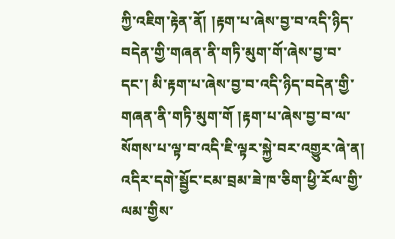ཀྱི་འཇིག་རྟེན་ནོ། །རྟག་པ་ཞེས་བྱ་བ་འདི་ཉིད་བདེན་གྱི་གཞན་ནི་གཏི་མུག་གོ་ཞེས་བྱ་བ་དང་། མི་རྟག་པ་ཞེས་བྱ་བ་འདི་ཉིད་བདེན་གྱི་གཞན་ནི་གཏི་མུག་གོ །རྟག་པ་ཞེས་བྱ་བ་ལ་སོགས་པ་ལྟ་བ་འདི་ཇི་ལྟར་སྐྱེ་བར་འགྱུར་ཞེ་ན། འདིར་དགེ་སྦྱོང་ངམ་བྲམ་ཟེ་ཁ་ཅིག་ཕྱི་རོལ་གྱི་ལམ་གྱིས་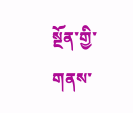སྔོན་གྱི་གནས་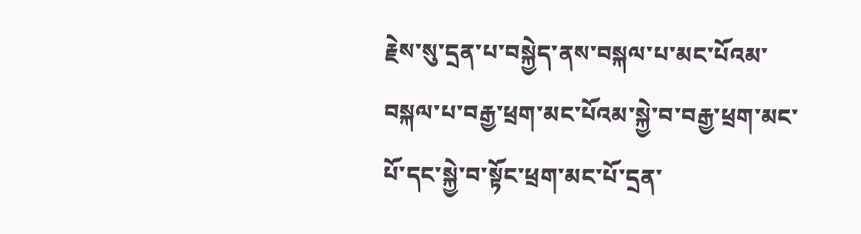རྗེས་སུ་དྲན་པ་བསྐྱེད་ནས་བསྐལ་པ་མང་པོའམ་བསྐལ་པ་བརྒྱ་ཕྲག་མང་པོའམ་སྐྱེ་བ་བརྒྱ་ཕྲག་མང་པོ་དང་སྐྱེ་བ་སྟོང་ཕྲག་མང་པོ་དྲན་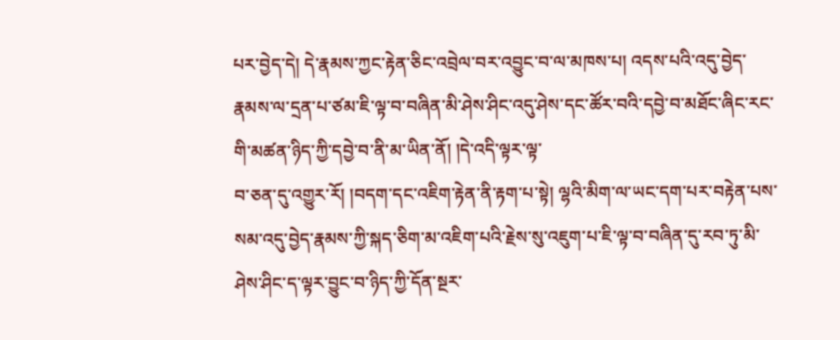པར་བྱེད་དེ། དེ་རྣམས་ཀྱང་རྟེན་ཅིང་འབྲེལ་བར་འབྱུང་བ་ལ་མཁས་པ། འདས་པའི་འདུ་བྱེད་རྣམས་ལ་དྲན་པ་ཙམ་ཇི་ལྟ་བ་བཞིན་མི་ཤེས་ཤིང་འདུ་ཤེས་དང་ཚོར་བའི་དབྱེ་བ་མཐོང་ཞིང་རང་གི་མཚན་ཉིད་ཀྱི་དབྱེ་བ་ནི་མ་ཡིན་ནོ། །དེ་འདི་ལྟར་ལྟ་
བ་ཅན་དུ་འགྱུར་རོ། །བདག་དང་འཇིག་རྟེན་ནི་རྟག་པ་སྟེ། ལྷའི་མིག་ལ་ཡང་དག་པར་བརྟེན་པས་སམ་འདུ་བྱེད་རྣམས་ཀྱི་སྐད་ཅིག་མ་འཇིག་པའི་རྗེས་སུ་འཇུག་པ་ཇི་ལྟ་བ་བཞིན་དུ་རབ་ཏུ་མི་ཤེས་ཤིང་ད་ལྟར་བྱུང་བ་ཉིད་ཀྱི་དོན་སྔར་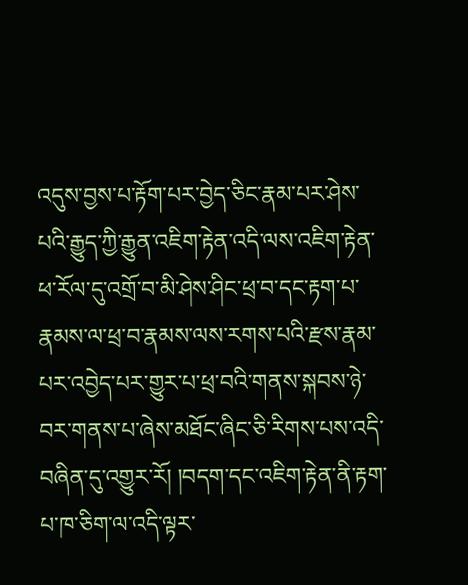འདུས་བྱས་པ་རྟོག་པར་བྱེད་ཅིང་རྣམ་པར་ཤེས་པའི་རྒྱུད་ཀྱི་རྒྱུན་འཇིག་རྟེན་འདི་ལས་འཇིག་རྟེན་ཕ་རོལ་དུ་འགྲོ་བ་མི་ཤེས་ཤིང་ཕྲ་བ་དང་རྟག་པ་རྣམས་ལ་ཕྲ་བ་རྣམས་ལས་རགས་པའི་རྫས་རྣམ་པར་འབྱེད་པར་གྱུར་པ་ཕྲ་བའི་གནས་སྐབས་ཉེ་བར་གནས་པ་ཞེས་མཐོང་ཞིང་ཅི་རིགས་པས་འདི་བཞིན་དུ་འགྱུར་རོ། །བདག་དང་འཇིག་རྟེན་ནི་རྟག་པ་ཁ་ཅིག་ལ་འདི་ལྟར་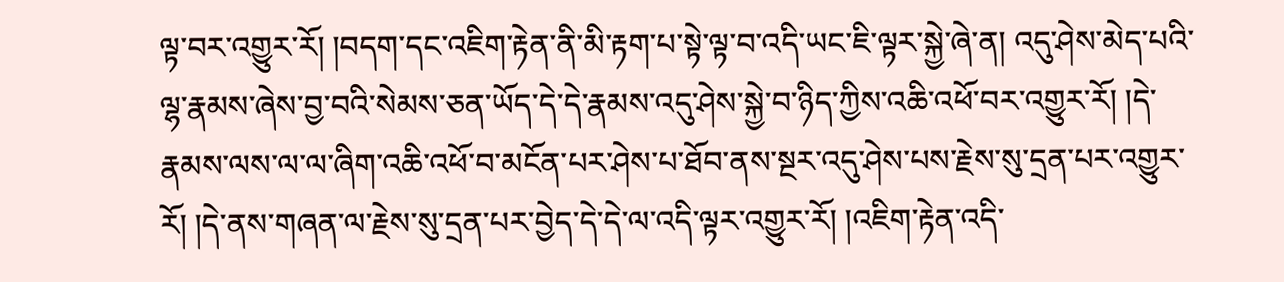ལྟ་བར་འགྱུར་རོ། །བདག་དང་འཇིག་རྟེན་ནི་མི་རྟག་པ་སྟེ་ལྟ་བ་འདི་ཡང་ཇི་ལྟར་སྐྱེ་ཞེ་ན། འདུ་ཤེས་མེད་པའི་ལྷ་རྣམས་ཞེས་བྱ་བའི་སེམས་ཅན་ཡོད་དེ་དེ་རྣམས་འདུ་ཤེས་སྐྱེ་བ་ཉིད་ཀྱིས་འཆི་འཕོ་བར་འགྱུར་རོ། །དེ་རྣམས་ལས་ལ་ལ་ཞིག་འཆི་འཕོ་བ་མངོན་པར་ཤེས་པ་ཐོབ་ནས་སྔར་འདུ་ཤེས་པས་རྗེས་སུ་དྲན་པར་འགྱུར་རོ། །དེ་ནས་གཞན་ལ་རྗེས་སུ་དྲན་པར་བྱེད་དེ་དེ་ལ་འདི་ལྟར་འགྱུར་རོ། །འཇིག་རྟེན་འདི་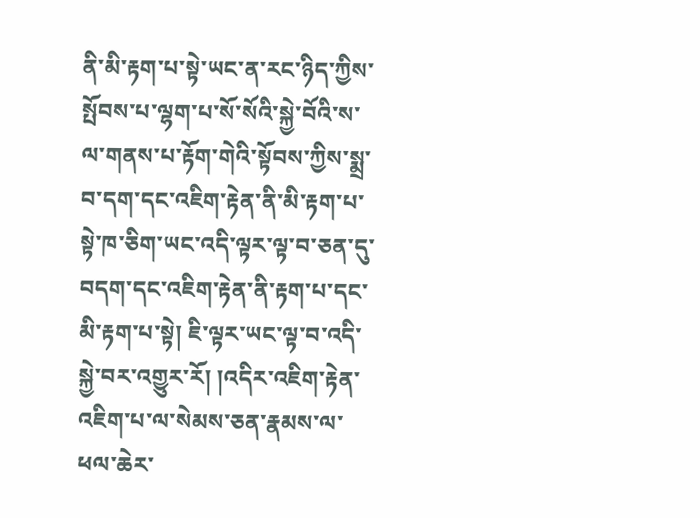ནི་མི་རྟག་པ་སྟེ་ཡང་ན་རང་ཉིད་ཀྱིས་སྤོབས་པ་ལྷག་པ་སོ་སོའི་སྐྱེ་བོའི་ས་ལ་གནས་པ་རྟོག་གེའི་སྟོབས་ཀྱིས་སྨྲ་བ་དག་དང་འཇིག་རྟེན་ནི་མི་རྟག་པ་སྟེ་ཁ་ཅིག་ཡང་འདི་ལྟར་ལྟ་བ་ཅན་དུ་བདག་དང་འཇིག་རྟེན་ནི་རྟག་པ་དང་མི་རྟག་པ་སྟེ། ཇི་ལྟར་ཡང་ལྟ་བ་འདི་སྐྱེ་བར་འགྱུར་རོ། །འདིར་འཇིག་རྟེན་འཇིག་པ་ལ་སེམས་ཅན་རྣམས་ལ་ཕལ་ཆེར་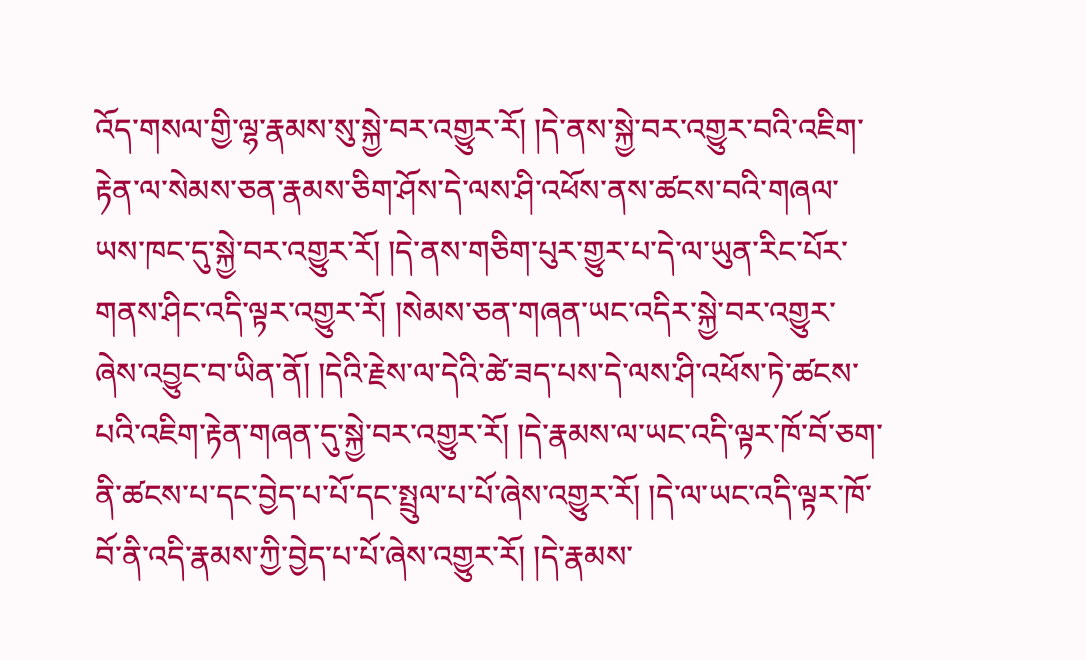འོད་གསལ་གྱི་ལྷ་རྣམས་སུ་སྐྱེ་བར་འགྱུར་རོ། །དེ་ནས་སྐྱེ་བར་འགྱུར་བའི་འཇིག་རྟེན་ལ་སེམས་ཅན་རྣམས་ཅིག་ཤོས་དེ་ལས་ཤི་འཕོས་ནས་ཚངས་བའི་གཞལ་ཡས་ཁང་དུ་སྐྱེ་བར་འགྱུར་རོ། །དེ་ནས་གཅིག་པུར་གྱུར་པ་དེ་ལ་ཡུན་རིང་པོར་གནས་ཤིང་འདི་ལྟར་འགྱུར་རོ། །སེམས་ཅན་གཞན་ཡང་འདིར་སྐྱེ་བར་འགྱུར་ཞེས་འབྱུང་བ་ཡིན་ནོ། །དེའི་རྗེས་ལ་དེའི་ཚེ་ཟད་པས་དེ་ལས་ཤི་འཕོས་ཏེ་ཚངས་པའི་འཇིག་རྟེན་གཞན་དུ་སྐྱེ་བར་འགྱུར་རོ། །དེ་རྣམས་ལ་ཡང་འདི་ལྟར་ཁོ་བོ་ཅག་ནི་ཚངས་པ་དང་བྱེད་པ་པོ་དང་སྤྲུལ་པ་པོ་ཞེས་འགྱུར་རོ། །དེ་ལ་ཡང་འདི་ལྟར་ཁོ་བོ་ནི་འདི་རྣམས་ཀྱི་བྱེད་པ་པོ་ཞེས་འགྱུར་རོ། །དེ་རྣམས་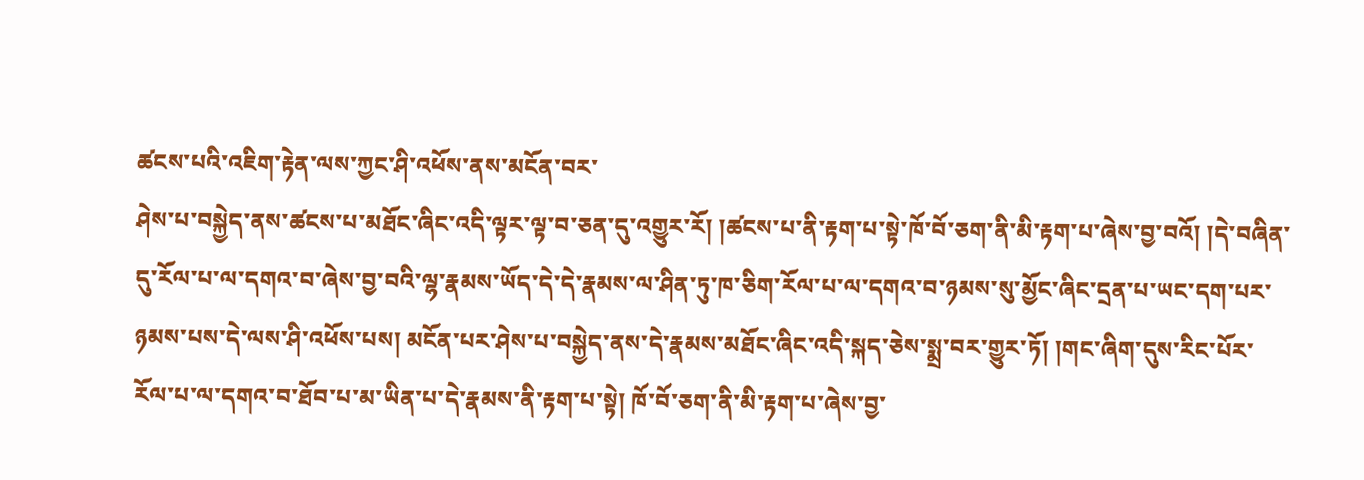ཚངས་པའི་འཇིག་རྟེན་ལས་ཀྱང་ཤི་འཕོས་ནས་མངོན་བར་
ཤེས་པ་བསྐྱེད་ནས་ཚངས་པ་མཐོང་ཞིང་འདི་ལྟར་ལྟ་བ་ཅན་དུ་འགྱུར་རོ། །ཚངས་པ་ནི་རྟག་པ་སྟེ་ཁོ་བོ་ཅག་ནི་མི་རྟག་པ་ཞེས་བྱ་བའོ། །དེ་བཞིན་དུ་རོལ་པ་ལ་དགའ་བ་ཞེས་བྱ་བའི་ལྷ་རྣམས་ཡོད་དེ་དེ་རྣམས་ལ་ཤིན་ཏུ་ཁ་ཅིག་རོལ་པ་ལ་དགའ་བ་ཉམས་སུ་མྱོང་ཞིང་དྲན་པ་ཡང་དག་པར་ཉམས་པས་དེ་ལས་ཤི་འཕོས་པས། མངོན་པར་ཤེས་པ་བསྐྱེད་ནས་དེ་རྣམས་མཐོང་ཞིང་འདི་སྐད་ཅེས་སྨྲ་བར་གྱུར་ཏོ། །གང་ཞིག་དུས་རིང་པོར་རོལ་པ་ལ་དགའ་བ་ཐོབ་པ་མ་ཡིན་པ་དེ་རྣམས་ནི་རྟག་པ་སྟེ། ཁོ་བོ་ཅག་ནི་མི་རྟག་པ་ཞེས་བྱ་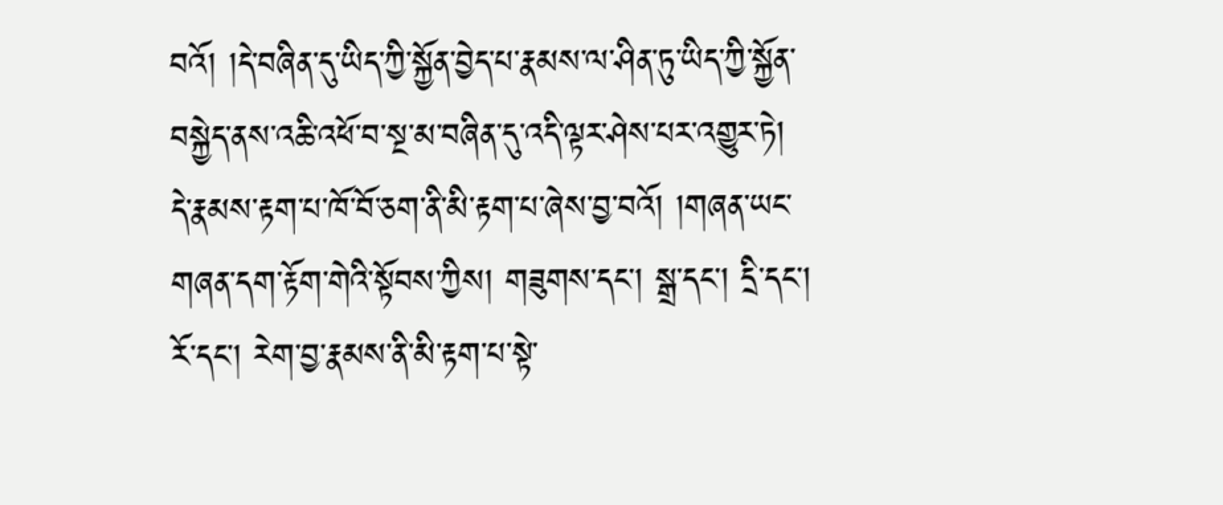བའོ། །དེ་བཞིན་དུ་ཡིད་ཀྱི་སྐྱོན་བྱེད་པ་རྣམས་ལ་ཤིན་ཏུ་ཡིད་ཀྱི་སྐྱོན་བསྐྱེད་ནས་འཆི་འཕོ་བ་སྔ་མ་བཞིན་དུ་འདི་ལྟར་ཤེས་པར་འགྱུར་ཏེ། དེ་རྣམས་རྟག་པ་ཁོ་བོ་ཅག་ནི་མི་རྟག་པ་ཞེས་བྱ་བའོ། །གཞན་ཡང་གཞན་དག་རྟོག་གེའི་སྟོབས་ཀྱིས། གཟུགས་དང་། སྒྲ་དང་། དྲི་དང་། རོ་དང་། རེག་བྱ་རྣམས་ནི་མི་རྟག་པ་སྟེ་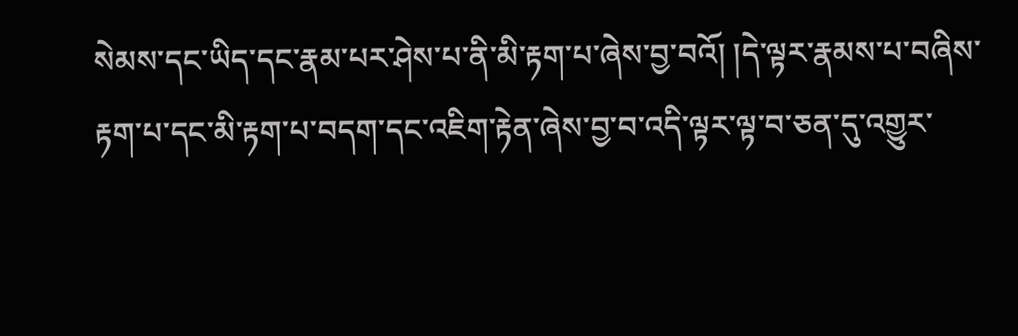སེམས་དང་ཡིད་དང་རྣམ་པར་ཤེས་པ་ནི་མི་རྟག་པ་ཞེས་བྱ་བའོ། །དེ་ལྟར་རྣམས་པ་བཞིས་རྟག་པ་དང་མི་རྟག་པ་བདག་དང་འཇིག་རྟེན་ཞེས་བྱ་བ་འདི་ལྟར་ལྟ་བ་ཅན་དུ་འགྱུར་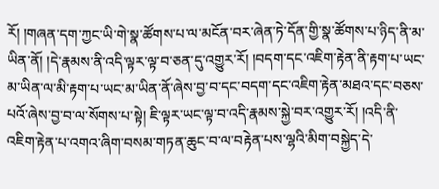རོ། །གཞན་དག་ཀྱང་ཡི་གེ་སྣ་ཚོགས་པ་ལ་མངོན་བར་ཞེན་ཏེ་དོན་གྱི་སྣ་ཚོགས་པ་ཉིད་ནི་མ་ཡིན་ནོ། །དེ་རྣམས་ནི་འདི་ལྟར་ལྟ་བ་ཅན་དུ་འགྱུར་རོ། །བདག་དང་འཇིག་རྟེན་ནི་རྟག་པ་ཡང་མ་ཡིན་ལ་མི་རྟག་པ་ཡང་མ་ཡིན་ནོ་ཞེས་བྱ་བ་དང་བདག་དང་འཇིག་རྟེན་མཐའ་དང་བཅས་པའོ་ཞེས་བྱ་བ་ལ་སོགས་པ་སྟེ། ཇི་ལྟར་ཡང་ལྟ་བ་འདི་རྣམས་སྐྱེ་བར་འགྱུར་རོ། །འདི་ནི་འཇིག་རྟེན་པ་འགའ་ཞིག་བསམ་གཏན་ཆུང་བ་ལ་བརྟེན་པས་ལྷའི་མིག་བསྐྱེད་དེ་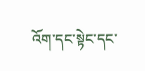འོག་དང་སྟེང་དང་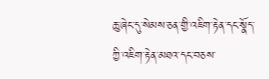ཆུ་ཞེང་དུ་སེམས་ཅན་གྱི་འཇིག་རྟེན་དང་སྣོད་ཀྱི་འཇིག་རྟེན་མཐའ་དང་བཅས་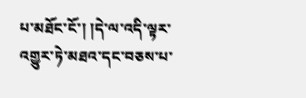པ་མཐོང་ངོ་། །དེ་ལ་འདི་ལྟར་འགྱུར་ཏེ་མཐའ་དང་བཅས་པ་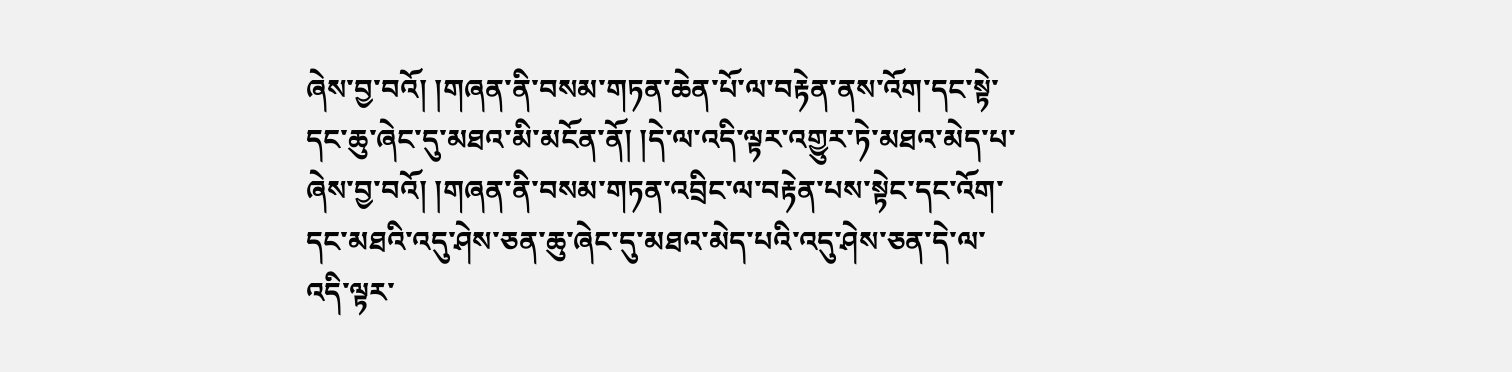ཞེས་བྱ་བའོ། །གཞན་ནི་བསམ་གཏན་ཆེན་པོ་ལ་བརྟེན་ནས་འོག་དང་སྟེ་དང་ཆུ་ཞེང་དུ་མཐའ་མི་མངོན་ནོ། །དེ་ལ་འདི་ལྟར་འགྱུར་ཏེ་མཐའ་མེད་པ་ཞེས་བྱ་བའོ། །གཞན་ནི་བསམ་གཏན་འབྲིང་ལ་བརྟེན་པས་སྟེང་དང་འོག་དང་མཐའི་འདུ་ཤེས་ཅན་ཆུ་ཞེང་དུ་མཐའ་མེད་པའི་འདུ་ཤེས་ཅན་དེ་ལ་འདི་ལྟར་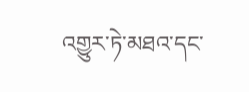འགྱུར་ཏེ་མཐའ་དང་